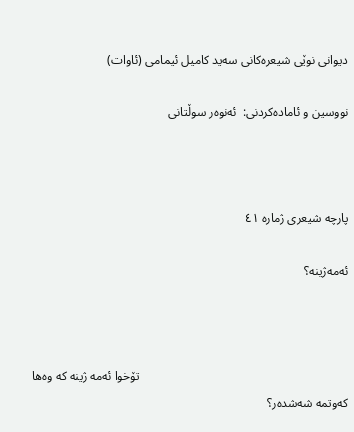دیوانی نوێی شیعره‌کانی سه‌ید کامیل ئیمامی (ئاوات)

نووسین و ئاماده‌کردنی:  ئه‌نوه‌ر سوڵتانی



پارچە شیعری ژماره‌ ٤١

ئه‌مه‌ژینه‌؟



                                                                   تۆخوا ئه‌مه‌ ژینه‌ که‌ وه‌ها که‌وتمه‌ شه‌شده‌ر؟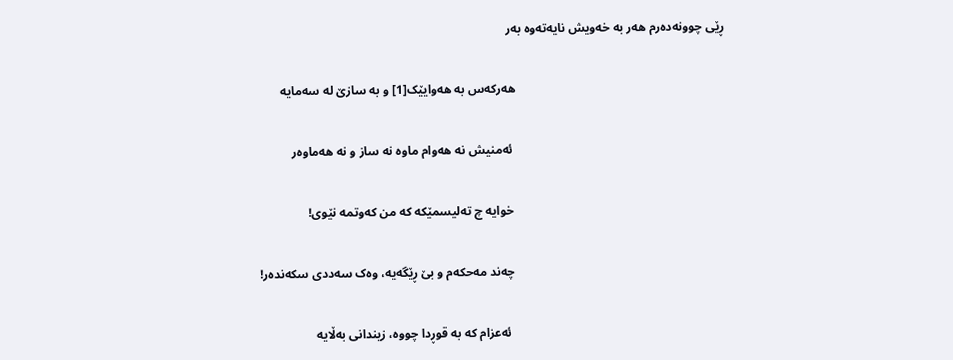ڕێی چوونه‌ده‌رم هه‌ر به‌ خه‌ویش نایه‌ته‌وه‌ به‌ر

                                                                   هه‌رکه‌س به‌ هه‌وایێک[1] و به‌ سازێ له‌ سه‌مایه

                                                                    ئه‌منیش نه‌ هه‌وام ماوه‌ نه‌ ساز و نه‌ هه‌ماوه‌ر

                                                                    خوایه‌ چ ته‌لیسمێکه‌ که‌ من که‌وتمه‌ نێوی!

                                                                    چه‌ند مه‌حکه‌م و بێ ڕێگه‌یه‌، وه‌ک سه‌ددی سکه‌نده‌ر!

                                                                     ئه‌عزام که‌ به‌ قوڕدا چووه‌، زیندانی به‌ڵایه‌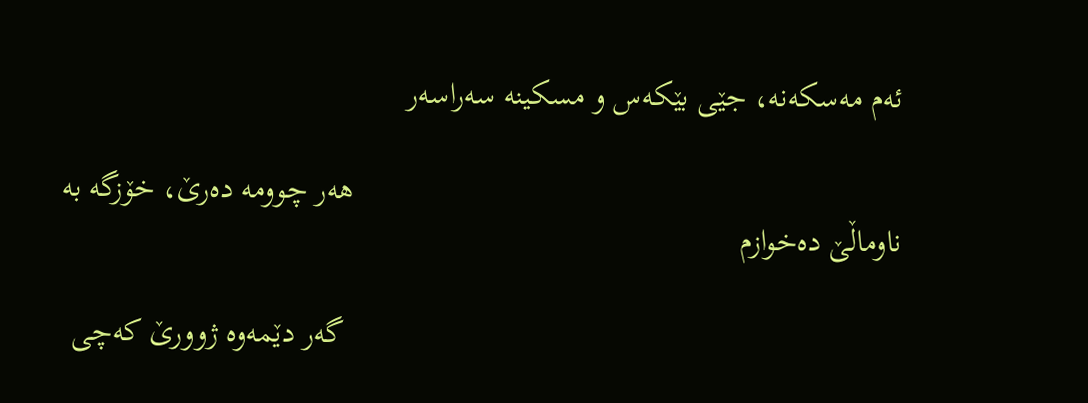ئه‌م مه‌سکه‌نه‌، جێی بێکه‌س و مسکینه‌ سه‌راسه‌ر

                                                                    هه‌ر چوومه‌ ده‌رێ، خۆزگه‌ به‌ ناوماڵێ ده‌خوازم

                                                                     گه‌ر دێمه‌وه‌ ژوورێ که‌چی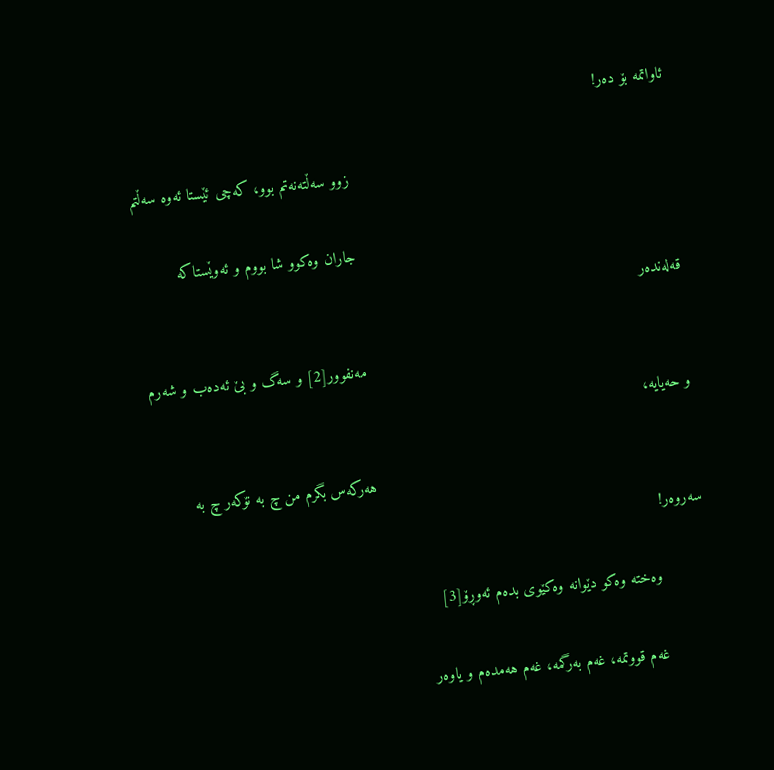ئاواتمه‌ بۆ ده‌ر!

                                                                     زوو سه‌ڵته‌نه‌تم بوو، که‌چی ئێستا ئه‌وه‌ سه‌ڵتم

                                                                     جاران وه‌کوو شا بووم و ئه‌وێستاکه‌ قه‌له‌نده‌ر

                                                                     مه‌نفوور[2] و سه‌گ و بێ ئه‌ده‌ب و شه‌رم و حه‌یایه‌،

                                                                     هه‌رکه‌س بگرم من چ به‌ نۆکه‌ر چ به‌ سه‌روه‌ر!

          وه‌خته‌ وه‌کو دێوانه‌ وه‌کێوی بده‌م ئه‌وڕۆ[3]

          غه‌م قووتمه‌، غه‌م به‌رگمه‌، غه‌م هه‌مده‌م و یاوه‌ر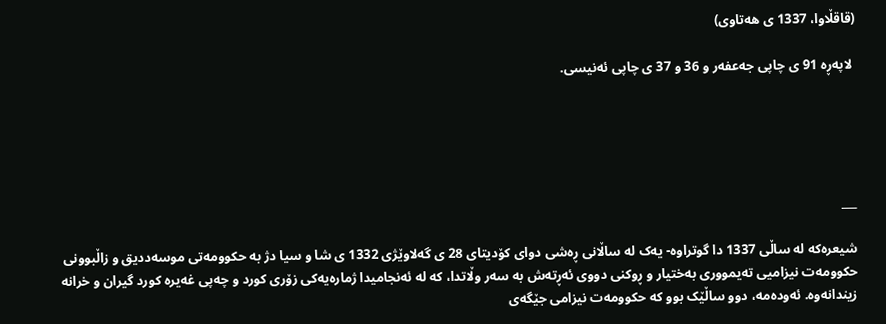(قاقڵاوا، 1337 ی هه‌تاوی)

 لاپەڕە 91 ی چاپی جه‌عفه‌ر و 36 و 37 ی چاپی ئەنیسی.





___

شیعره‌که‌ له‌ ساڵی 1337 دا گوتراوه‌- یه‌ک له‌ ساڵانی ڕه‌شی دوای کۆدیتای 28 ی گه‌لاوێژی 1332 ی شا و سیا دژ به‌ حکوومه‌تی موسه‌ددیق و زاڵبوونی حکوومه‌ت نیزامیی ته‌یمووری به‌ختیار و ڕوکنی دووی ئه‌ڕته‌ش به‌ سه‌ر وڵاتدا، که‌ له‌ ئه‌نجامیدا ژماره‌یه‌کی زۆری کورد و چه‌پی غه‌یره‌ کورد گیران و خرانه‌ زیندانه‌وه‌. ئه‌وده‌مه‌، دوو ساڵێک بوو که‌ حکوومه‌ت نیزامی جێگه‌ی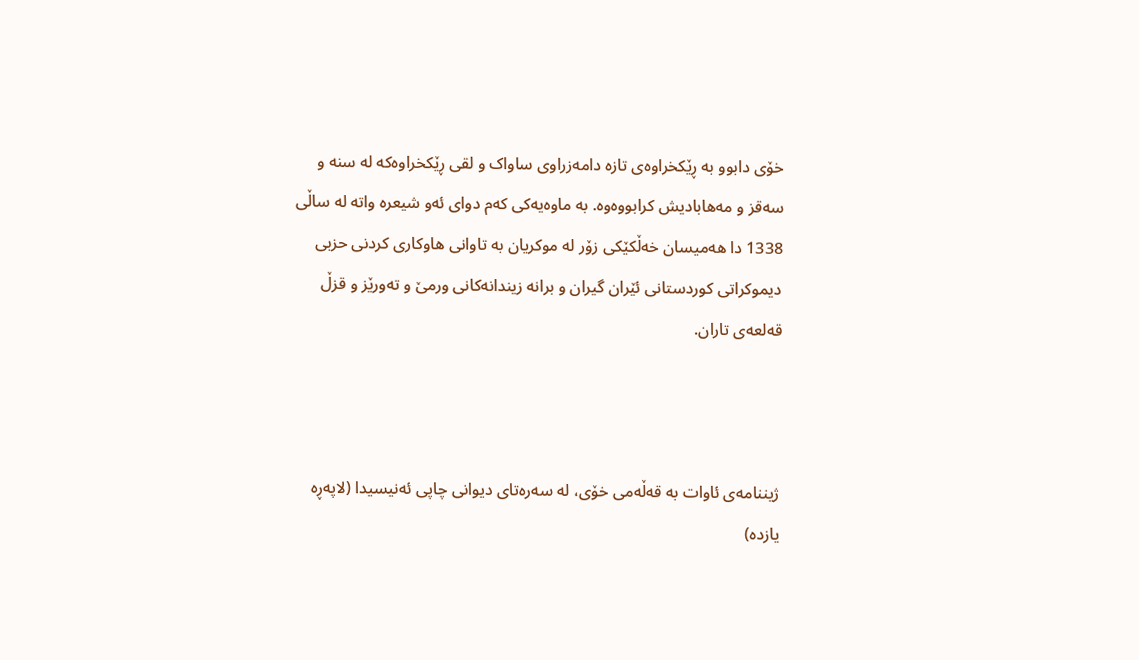خۆی دابوو به‌ ڕێکخراوه‌ی تازه‌ دامه‌زراوی ساواک و لقی ڕێکخراوه‌که‌ له‌ سنه‌ و سه‌قز و مه‌هابادیش کرابووه‌وه‌. به‌ ماوه‌یه‌کی که‌م دوای ئه‌و شیعره‌ واته‌ له‌ ساڵی 1338 دا هه‌میسان خه‌ڵکێکی زۆر له‌ موکریان به‌ تاوانی هاوکاری کردنی حزبی دیموکراتی کوردستانی ئێران گیران و برانه‌ زیندانه‌کانی ورمێ و ته‌ورێز و قزڵ قه‌لعه‌ی تاران.



ژیننامه‌ی ئاوات به‌ قه‌ڵه‌می خۆی، له‌ سه‌ره‌تای دیوانی چاپی ئه‌نیسیدا (لاپه‌ڕه‌ یازده‌)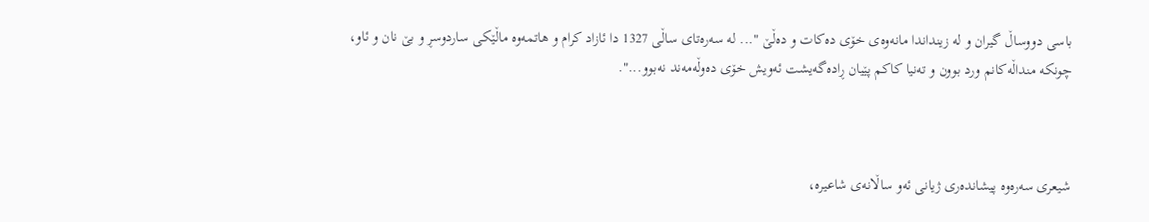باسی دووساڵ گیران و له‌ زینداندا مانه‌وه‌ی خۆی ده‌کات و ده‌ڵێ "... له‌ سه‌ره‌تای ساڵی 1327 دا ئازاد کرام و هاتمه‌وه‌ ماڵێکی ساردوسڕ و بێ نان و ئاو، چونکه‌ منداڵه‌کانم ورد بوون و ته‌نیا کاکم پێیان ڕاده‌گه‌یشت ئه‌ویش خۆی ده‌وڵه‌مه‌ند نه‌بوو...".



شیعری سه‌ره‌وه‌‌ پیشانده‌ری ژیانی ئه‌و ساڵانه‌‌ی شاعیره،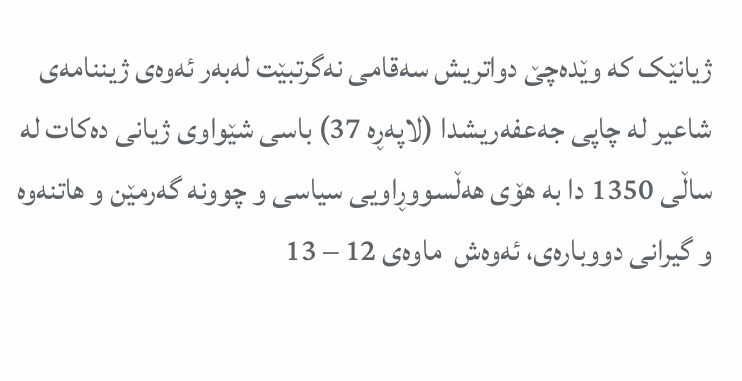ژیانێک که‌ وێده‌چێ دواتریش سه‌قامی نه‌گرتبێت له‌به‌ر ئه‌وه‌ی ژیننامه‌ی شاعیر له‌ چاپی جه‌عفه‌ریشدا (لاپه‌ڕه‌ 37) باسی‌ شێواوی ژیانی ده‌کات له‌ ساڵی 1350 دا به‌ هۆی هه‌ڵسووڕاویی سیاسی و چوونه‌ گه‌رمێن و هاتنه‌وه‌ و گیرانی دووباره‌ی، ئه‌وه‌ش  ماوه‌ی 12 – 13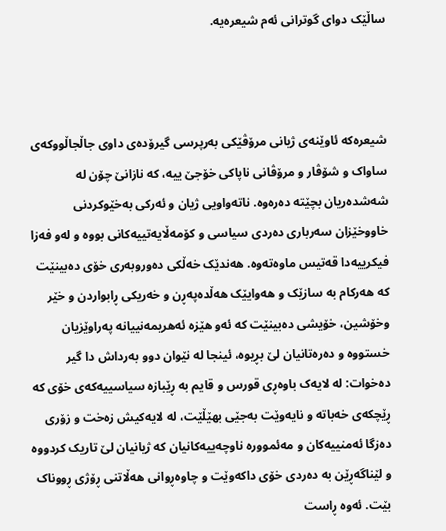ساڵێک دوای گوترانی ئه‌م شیعره‌یه‌.



شیعره‌که‌ ئاوێنه‌ی ژیانی مرۆڤێکی به‌رپرسی گیرۆده‌ی داوی جاڵجاڵووکه‌ی ساواک و شۆڤار و مرۆڤانی ناپاکی خۆجێ ییه‌‌، که‌ نازانێ چۆن له شه‌شده‌ریان‌ بچێته‌ ده‌ره‌وه‌. ناته‌واویی ژیان و ئه‌رکی به‌خێوکردنی خاووخێزان سه‌رباری ده‌ردی سیاسی و کۆمه‌ڵایه‌تییه‌کانی بووه‌ و له‌و فه‌زا فیکرییه‌دا قه‌تیس ماوه‌ته‌وه‌. هه‌ندێک خه‌ڵکی ده‌وروبه‌ری خۆی ده‌بینێت که‌ هه‌رکام به‌ سازێک و هه‌وایێک هه‌ڵده‌په‌ڕن و خه‌ریکی ڕابواردن و خێر وخۆشین، خۆیشی ده‌بینێت که‌ ئه‌و هێزه‌ ئه‌هریمه‌نییانه‌ په‌راوێزیان خستووه‌ و ده‌ره‌تانیان لێ بڕیوه‌، ئینجا له‌ نێوان دوو به‌رداش دا گیر ده‌خوات: له‌ لایه‌ک باوه‌ڕی قورس و قایم به‌ ڕێبازه‌ سیاسییه‌که‌ی خۆی که‌ ڕێچکه‌ی خه‌باته‌ و نایه‌وێت به‌جێی بهێڵێت، له‌ لایه‌کیش زه‌خت و زۆری ده‌زگا ئه‌منییه‌کان و مه‌ئمووره‌ ناوچه‌ییه‌کانیان که‌ ژیانیان لێ تاریک کردووه‌ و لێناگه‌ڕێن به‌ ده‌ردی خۆی داکه‌وێت و چاوه‌ڕوانی هه‌ڵاتنی ڕۆژی ڕووناک بێت. ئه‌وه‌ ڕاست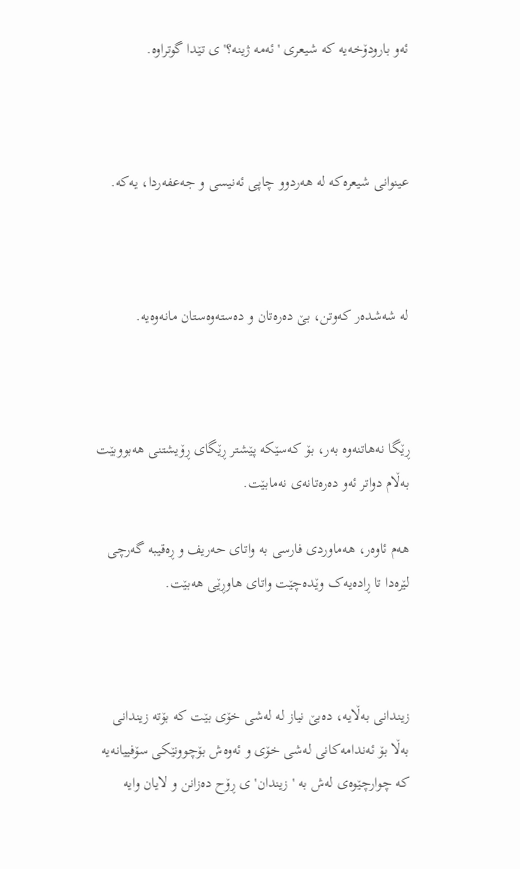ئه‌و بارودۆخه‌یه‌ که‌ شیعری 'ئه‌مه‌ ژینه؟‌' ی تێدا گوتراوه‌.



عینوانی شیعره‌که‌ له‌ هه‌ردوو چاپی ئه‌نیسی و جه‌عفه‌ردا، یه‌که‌.



له‌ شه‌شده‌ر که‌وتن، بێ ده‌ره‌تان و ده‌سته‌وه‌ستان مانه‌وه‌یه‌.



ڕێگا نه‌هاتنه‌وه‌ به‌ر، بۆ که‌سێکه‌ پێشتر ڕێگای ڕۆیشتنی هه‌بووبێت به‌ڵام دواتر ئه‌و ده‌ره‌تانه‌ی نه‌مابێت.

هه‌م ئاوه‌ر، هه‌ماوردی فارسی‌ به‌ واتای حه‌ریف و ڕه‌قیبه‌ گه‌رچی لێره‌دا تا ڕاده‌یه‌ک وێده‌چێت واتای هاوڕێی هه‌بێت.



زیندانی به‌ڵایه‌، ده‌بێ نیاز له‌ له‌شی خۆی بێت که‌ بۆته‌ زیندانی به‌ڵا بۆ ئه‌ندامه‌کانی له‌شی خۆی و ئه‌وه‌ش بۆچوونێکی سۆفییانه‌یه‌ که‌ چوارچێوه‌ی له‌ش به‌ 'زیندان'ی ڕۆح ده‌زانن و لایان وایه‌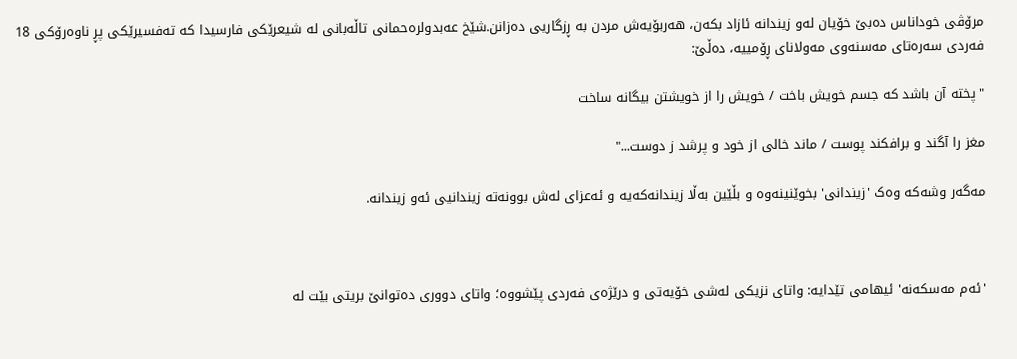مرۆڤی خوداناس ده‌بێ خۆیان له‌و زیندانه‌ ئازاد بکه‌ن، هه‌ربۆیه‌ش مردن به‌ ڕزگاریی ده‌زانن.شێخ عه‌بدولره‌حمانی تاڵه‌بانی له‌ شیعرێکی فارسیدا که‌ ته‌فسیرێکی پڕ‌ ناوه‌رۆکی 18 فه‌ردی سه‌ره‌تای مه‌سنه‌وی مه‌ولانای ڕۆمییه‌، ده‌ڵێ:

"پخته‌ آن باشد که‌ جسم خویش باخت / خویش را از خویشتن بیگانه‌ ساخت

مغز را آگند و برافکند پوست / ماند خالی از خود و پرشد ز دوست..."

مه‌گه‌ر وشه‌که‌ وه‌ک 'زیندانی' بخوێنینه‌وه‌ و بڵێین به‌ڵا زیندانه‌که‌یه‌ و ئه‌عزای له‌ش بوونه‌ته‌ زیندانیی ئه‌و زیندانه‌.



'ئه‌م مه‌سکه‌نه' ئیهامی تێدایه‌: واتای نزیکی له‌شی خۆیه‌تی و درێژه‌ی فه‌ردی پێشووه‌؛ واتای دووری ده‌توانێ بریتی بێت‌ له‌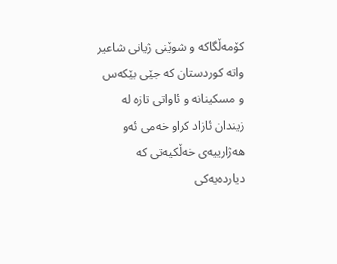کۆمه‌ڵگاکه‌ و شوێنی ژیانی شاعیر واته‌ کوردستان که‌ جێی بێکه‌س و مسکینانه‌ و ئاواتی تازه‌ له‌ زیندان ئازاد کراو خه‌می ئه‌و هه‌ژارییه‌ی خه‌ڵکیه‌تی که‌ دیارده‌یه‌کی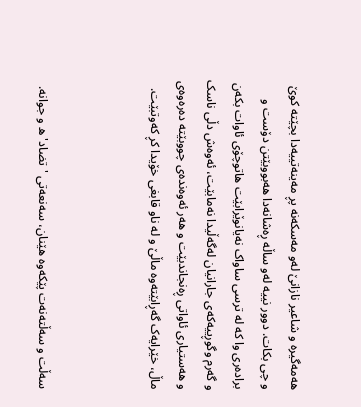هه‌مه‌گیره‌ و شاعیر نازانێ له‌و مه‌سکه‌نه‌ پڕ مه‌ینه‌تییه‌دا بچێته‌ کوێ و چی بکات. دوور نییه‌ له‌و ساڵه‌ ڕه‌شانه‌دا هه‌بووبێتن دۆست و براده‌ری وا که‌ له‌ ترسی ساواک نه‌یانوێرابێت هاتوچۆی ئاوات بکه‌ن و گه‌رم وگوڕییه‌که‌ی جارانیان له‌گه‌ڵیدا نه‌مابێت، ئه‌وه‌ش دڵی ناسک و هه‌ستیاری ئاواتی ڕه‌نجاندبێت و هه‌ر ئه‌وه‌نده‌ی چووبێته‌ ده‌ره‌وه‌ی ماڵ، خێرایه‌ک گه‌ڕابێته‌وه‌ ماڵێ و له‌ ناو قابغی خۆیدا کڕ که‌وتبێت.



سه‌ڵت و سه‌ڵته‌نه‌ت پێکه‌وه‌ هێنان، سه‌نعه‌تی 'تضاد' ه‌ و جوانه‌.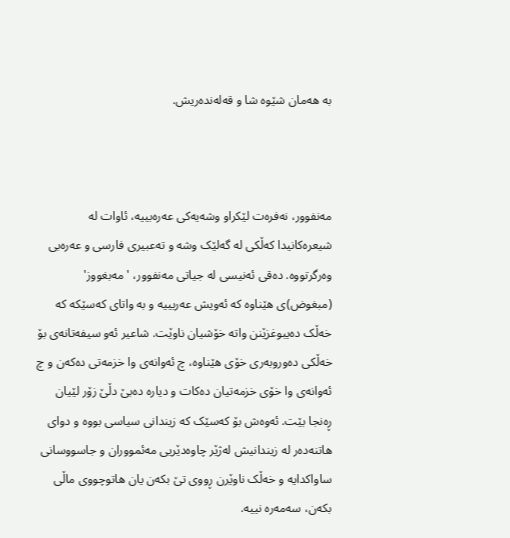به‌ هه‌مان شێوه‌ شا و قه‌له‌نده‌ریش.



مه‌نفوور، نه‌فره‌ت لێکراو وشه‌یه‌کی عه‌ره‌بییه‌، ئاوات له‌ شیعره‌کانیدا که‌ڵکی له‌ گه‌لێک وشه‌ و ته‌عبیری فارسی و عه‌ره‌بی وه‌رگرتووه‌. ده‌قی ئه‌نیسی له‌ جیاتی مه‌نفوور، 'مه‌بغووز' (مبغوض)ی هێناوه‌ که‌ ئه‌ویش عه‌ربییه‌ و به‌ واتای که‌سێکه‌ که‌ خه‌ڵک ده‌یبوغزێنن واته‌ خۆشیان ناوێت. شاعیر ئه‌و سیفه‌تانه‌ی بۆ خه‌ڵکی ده‌وروبه‌ری خۆی هێناوه‌، چ ئه‌وانه‌ی وا خزمه‌تی ده‌که‌ن و چ ئه‌وانه‌ی وا خۆی خزمه‌تیان ده‌کات و دیاره‌ ده‌بێ دڵێ زۆر لێیان ڕه‌نجا بێت. ئه‌وه‌ش بۆ که‌سێک که‌ زیندانی سیاسی بووه‌ و دوای هاتنه‌ده‌ر له‌ زیندانیش له‌ژێر چاوه‌دێریی مه‌ئمووران و جاسووسانی ساواکدایه‌ و خه‌ڵک ناوێرن ڕووی تێ بکه‌ن یان هاتوچووی ماڵی بکه‌ن، سه‌مه‌ره‌ نییه‌.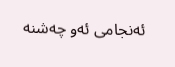ئه‌نجامی ئه‌و چه‌شنه‌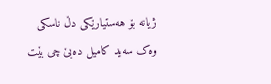ژیانه‌ بۆ هه‌ستیارێکی دڵ ناسکی وه‌ک سه‌ید کامیل ده‌بێ چی بێت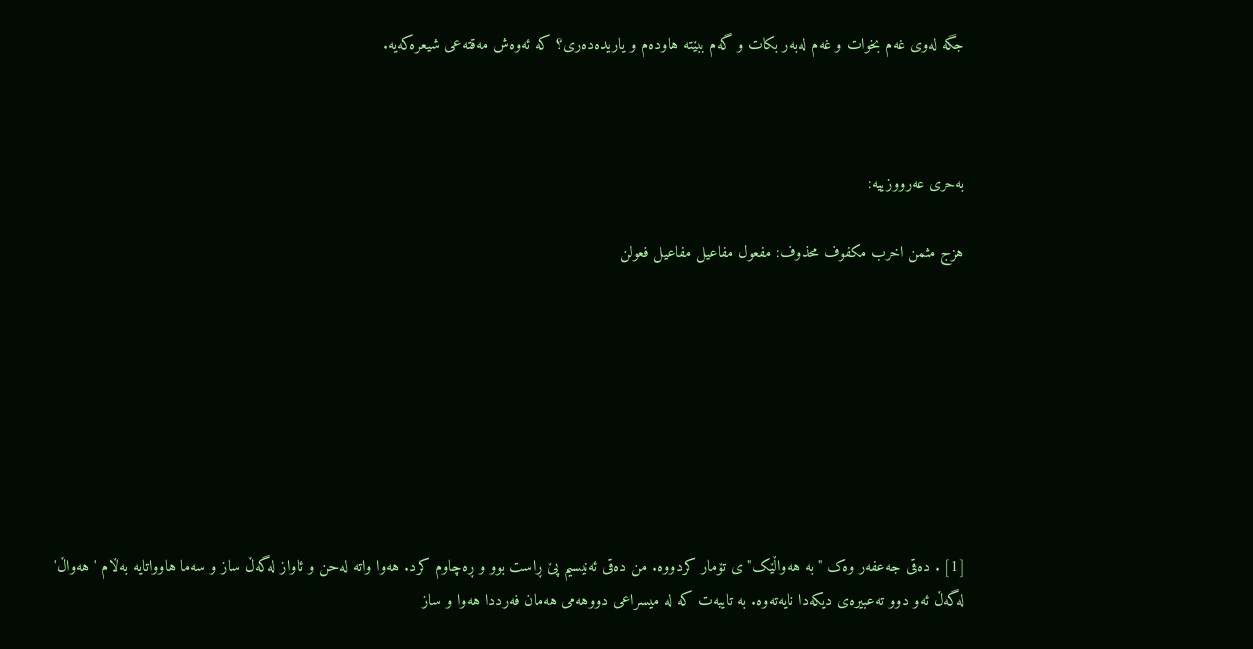جگه‌ له‌وی غه‌م بخوات و غه‌م له‌به‌ر بکات و گه‌م ببێته‌ هاوده‌م و یاریده‌ده‌ری؟ که‌ ئه‌وه‌ش مه‌قته‌عی شیعره‌که‌یه‌.



به‌حری عه‌رووزییه‌:

هزج مثمن اخرب مکفوف محذوف: مفعول مفاعیل مفاعیل فعولن








[1] . ده‌قی جه‌عفه‌ر وه‌ک "به‌ هه‌واڵێک" ی تۆمار کردووه‌. من ده‌قی ئه‌نیسیم پێ ڕاست بوو و ڕه‌چاوم کرد. هه‌وا واته‌ له‌حن و ئاواز له‌گه‌ڵ ساز و سه‌ما هاوواتایه‌ به‌ڵام 'هه‌واڵ' له‌گه‌ڵ ئه‌و دوو ته‌عبیره‌ی دیکه‌دا نایه‌ته‌وه‌. به‌ تایبه‌ت که‌ له‌ میسراعی دووهه‌می هه‌مان فه‌رددا هه‌وا و ساز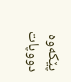پێکه‌وه‌ دووپات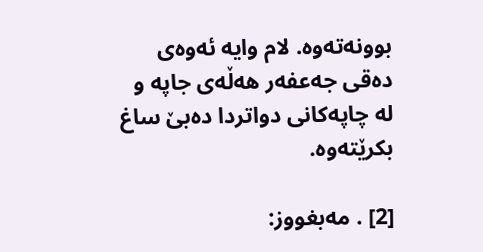بوونه‌ته‌وه‌. لام وایه‌ ئه‌وه‌ی ده‌قی جه‌عفه‌ر هه‌ڵه‌ی جاپه‌ و له‌ چاپه‌کانی دواتردا ده‌بێ ساغ بکرێته‌وه‌.

[2] . مه‌بغووز: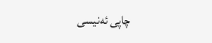چاپی ئه‌نیسی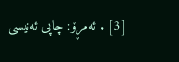[3] . ئه‌مڕۆ: چاپی ئه‌نیسی